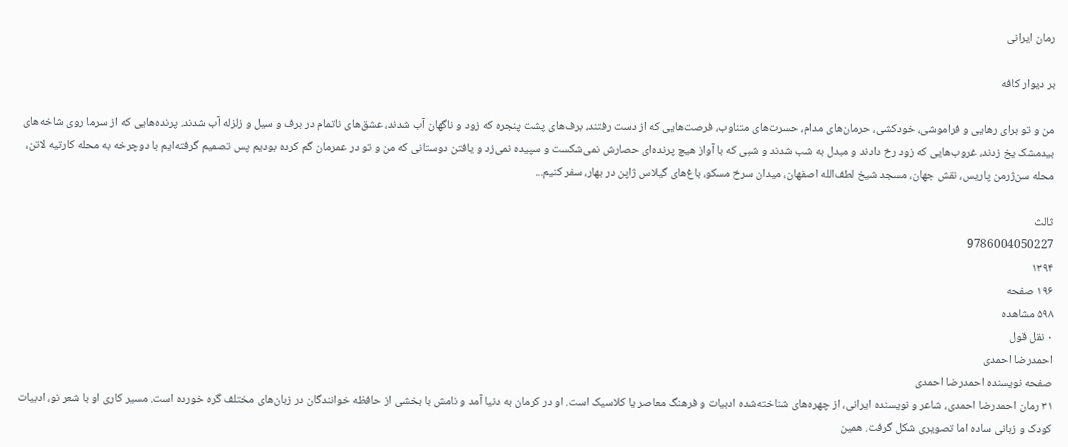رمان ایرانی

بر دیوار کافه

من و تو برای رهایی و فراموشی، خودکشی، حرمان‌های مدام، حسرت‌های متناوب، فرصت‌هایی که از دست رفتند، برف‌های پشت پنجره که زود و ناگهان آب شدند، عشق‌های ناتمام در برف و سیل و زلزله آب شدند. پرنده‌هایی که از سرما روی شاخه‌های بیدمشک یخ زدند، غروب‌هایی که زود رخ دادند و مبدل به شب شدند و شبی که با آواز هیچ پرنده‌ای حصارش نمی‌شکست و سپیده نمی‌زد و یافتن دوستانی که من و تو در عمرمان گم کرده بودیم پس تصمیم گرفته‌ایم با دوچرخه به محله کارتیه لاتن، محله سن‌ژرمن پاریس، نقش جهان، مسجد شیخ لطف‌الله اصفهان، میدان سرخ مسکو، باغ‌های گیلاس ژاپن در بهار، سفر کنیم...

ثالث
9786004050227
۱۳۹۴
۱۹۶ صفحه
۵۹۸ مشاهده
۰ نقل قول
احمدرضا احمدی
صفحه نویسنده احمدرضا احمدی
۳۱ رمان احمدرضا احمدی، شاعر و نویسنده ایرانی، از چهره‌های شناخته‌شده ادبیات و فرهنگ معاصر یا کلاسیک است. او در کرمان به دنیا آمد و نامش با بخشی از حافظه خوانندگان در زبان‌های مختلف گره خورده است. مسیر کاری او با شعر نو، ادبیات کودک و زبانی ساده اما تصویری شکل گرفت. همین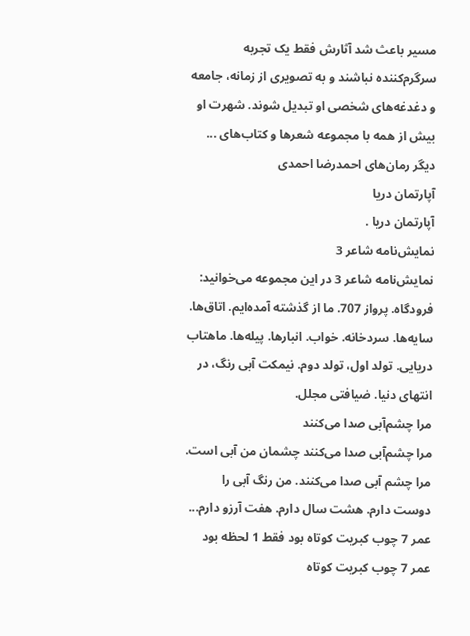مسیر باعث شد آثارش فقط یک تجربه سرگرم‌کننده نباشند و به تصویری از زمانه، جامعه و دغدغه‌های شخصی او تبدیل شوند. شهرت او بیش از همه با مجموعه شعرها و کتاب‌های ...
دیگر رمان‌های احمدرضا احمدی
آپارتمان دریا
آپارتمان دریا .
نمایش‌نامه شاعر 3
نمایش‌نامه شاعر 3 در این مجموعه می‌خوانید: فرودگاه. پرواز 707. ما از گذشته آمده‌ایم. اتاق‌ها. سایه‌ها. سردخانه. خواب. انبارها. پیله‌ها. ماهتاب دریایی. تولد اول، تولد دوم. نیمکت آبی رنگ، در انتهای دنیا. ضیافتی مجلل.
مرا چشم‌آبی صدا می‌کنند
مرا چشم‌آبی صدا می‌کنند چشمان من آبی است. مرا چشم آبی صدا می‌کنند. من رنگ آبی را دوست دارم. هشت سال دارم. هفت آرزو دارم...
عمر 7 چوب کبریت کوتاه بود فقط 1 لحظه بود
عمر 7 چوب کبریت کوتاه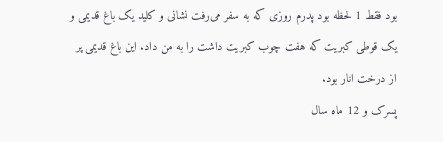بود فقط 1 لحظه بود پدرم روزی که به سفر می‌رفت نشانی و کلید یک باغ قدیمی و یک قوطی کبریت که هفت چوب کبریت داشت را به من داد. این باغ قدیمی پر از درخت انار بود.
پسرک و 12 ماه سال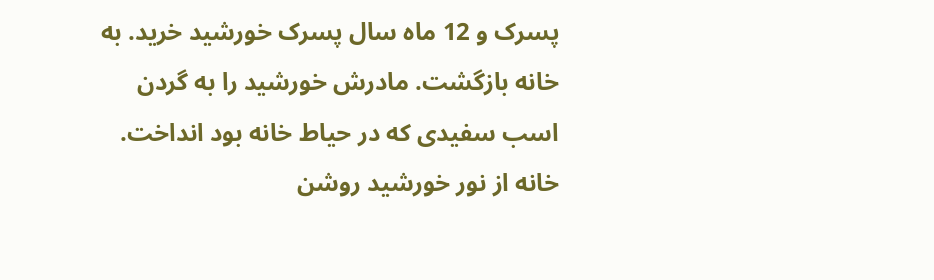پسرک و 12 ماه سال پسرک خورشید خرید. به خانه بازگشت. مادرش خورشید را به گردن اسب سفیدی که در حیاط خانه بود انداخت. خانه از نور خورشید روشن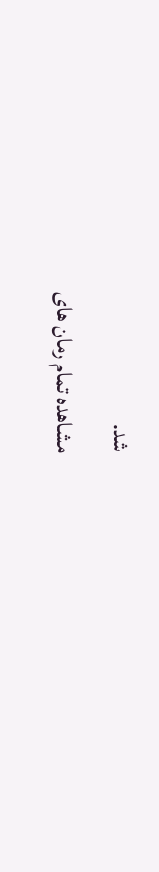شد.
مشاهده تمام رمان های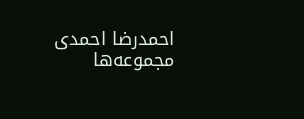احمدرضا احمدی
مجموعه‌ها